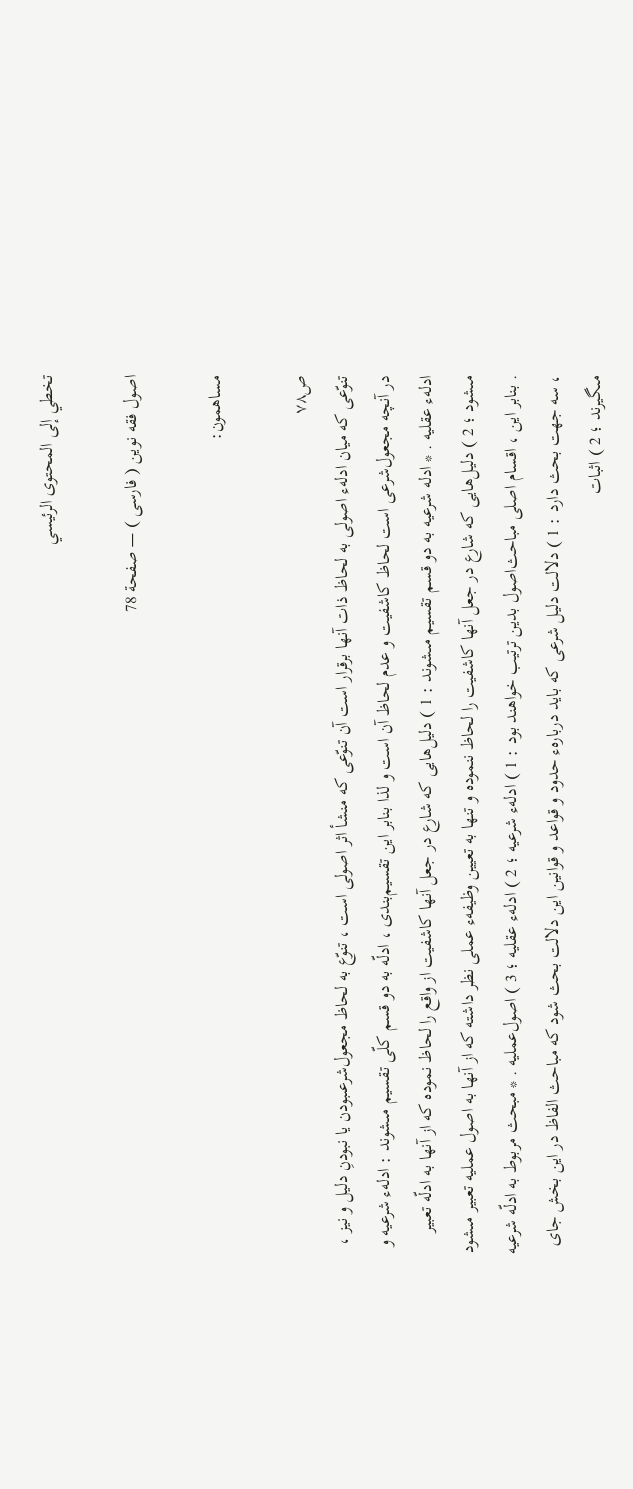تخطي إلى المحتوى الرئيسي

اصول فقه نوين ( فارسى ) — صفحة 78

مساهمون:

ص٧٨
تنوّعى كه ميان ادلهء اصولى به لحاظ ذات آنها برقرار است آن تنوّعى كه منشأ اثر اصولى است ، تنوّع به لحاظ مجعول‌شرعىبودن يا نبودنِ دليل و نيز ، در آنچه مجعول‌شرعى است لحاظ كاشفيت و عدم لحاظ آن است و لذا بنابر اين تقسيم‌بندى ، ادلّه به دو قسم كلّى تقسيم مىشوند : ادلهء شرعيه و ادلهء عقليه . * ادله شرعيه به دو قسم تقسيم مىشوند : 1 ) دليل‌هايى كه شارع در جعل آنها كاشفيت از واقع را لحاظ نموده كه از آنها به ادلّه تعبير مىشود ؛ 2 ) دليل‌هايى كه شارع در جعل آنها كاشفيت را لحاظ ننموده و تنها به تعيين وظيفهء عملى نظر داشته كه از آنها به اصول عمليه تعبير مىشود . بنابر اين ، اقسام اصلى مباحث‌اصول بدين ترتيب خواهند بود : 1 ) ادلهء شرعيه ؛ 2 ) ادلهء عقليه ؛ 3 ) اصول‌عمليه . * مبحث مربوط به ادلّه شرعيه ، سه جهت بحث دارد : 1 ) دلالت دليل شرعى كه بايد دربارهء حدود و قواعد و قوانين اين دلالت بحث شود كه مباحث الفاظ در اين بخش جاى مىگيرند ؛ 2 ) اثبات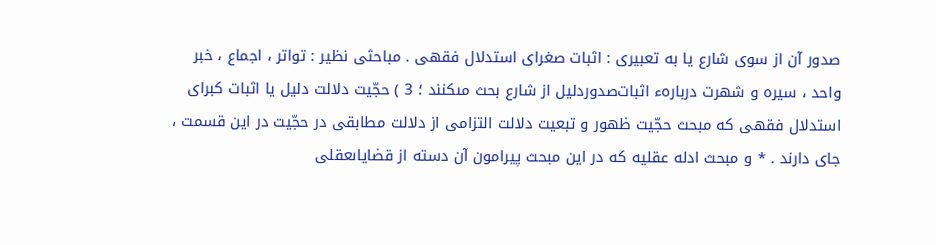صدور آن از سوى شارع يا به تعبيرى : اثبات صغراى استدلال فقهى . مباحثى نظير : تواتر ، اجماع ، خبر واحد ، سيره و شهرت دربارهء اثبات‌صدوردليل از شارع بحث مىكنند ؛ 3 ) حجّيت دلالت دليل يا اثبات كبراى استدلال فقهى كه مبحث حجّيت ظهور و تبعيت دلالت التزامى از دلالت مطابقى در حجّيت در اين قسمت ، جاى دارند . * و مبحث ادله عقليه كه در اين مبحث پيرامون آن دسته از قضاياىعقلى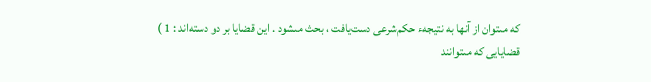كه مىتوان از آنها به نتيجهء حكم‌شرعى دست‌يافت ، بحث مىشود . اين قضايا بر دو دسته‌اند : 1 ) قضايايى كه مىتوانند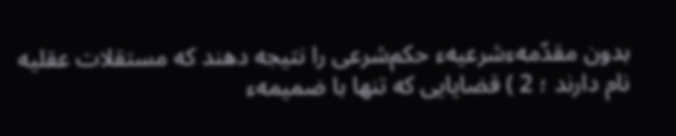بدون مقدّمهءشرعيهء حكم‌شرعى را نتيجه دهند كه مستقلات عقليه نام دارند ؛ 2 ) قضايايى كه تنها با ضميمهء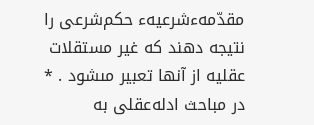مقدّمهءشرعيهء حكم‌شرعى را نتيجه دهند كه غير مستقلات عقليه از آنها تعبير مىشود . * در مباحث ادله‌عقلى به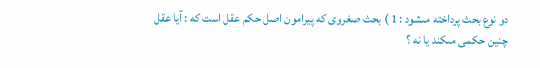دو نوع بحث پرداخته مىشود : 1 ) بحث صغروى كه پيرامون اصل حكم عقل است كه : آيا عقل چنين حكمى مىكند يا نه ؟